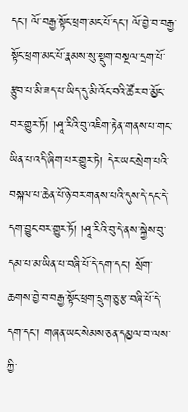དང་། ལོ་བརྒྱ་སྟོང་ཕྲག་མང་པོ་དང་། ལོ་བྱེ་བ་བརྒྱ་སྟོང་ཕྲག་མང་པོ་རྣམས་སུ་སྡུག་བསྔལ་དྲག་པོ་རྩུབ་པ་མི་ཟད་པ་ཡིད་དུ་མི་འོང་བའི་ཚོར་བ་མྱོང་བར་གྱུར་ཏོ། །ཤཱ་རིའི་བུ་འཇིག་རྟེན་གནས་པ་གང་ཡིན་པ་འདི་ཞིག་པར་གྱུར་ཏེ། དེར་ཡང་སྲེག་པའི་བསྐལ་པ་ཆེན་པོ་ཉེ་བར་གནས་པའི་དུས་དེ་དང་དེ་དག་བྱུང་བར་གྱུར་ཏོ། །ཤཱ་རིའི་བུ་དེ་ནས་སྐྱེས་བུ་དམ་པ་མ་ཡིན་པ་བཞི་པོ་དེ་དག་དང་། སྲོག་ཆགས་བྱེ་བ་བརྒྱ་སྟོང་ཕྲག་དྲུག་ཅུ་རྩ་བཞི་པོ་དེ་དག་དང་། གཞན་ཡང་སེམས་ཅན་དམྱལ་བ་ལས་ཀྱི་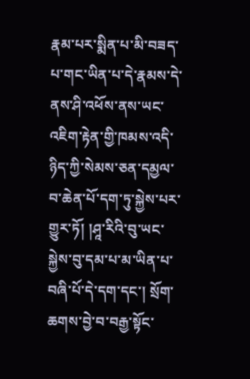རྣམ་པར་སྨིན་པ་མི་བཟད་པ་གང་ཡིན་པ་དེ་རྣམས་དེ་ནས་ཤི་འཕོས་ནས་ཡང་འཇིག་རྟེན་གྱི་ཁམས་འདི་ཉིད་ཀྱི་སེམས་ཅན་དམྱལ་བ་ཆེན་པོ་དག་ཏུ་སྐྱེས་པར་གྱུར་ཏོ། །ཤཱ་རིའི་བུ་ཡང་སྐྱེས་བུ་དམ་པ་མ་ཡིན་པ་བཞི་པོ་དེ་དག་དང་། སྲོག་ཆགས་བྱེ་བ་བརྒྱ་སྟོང་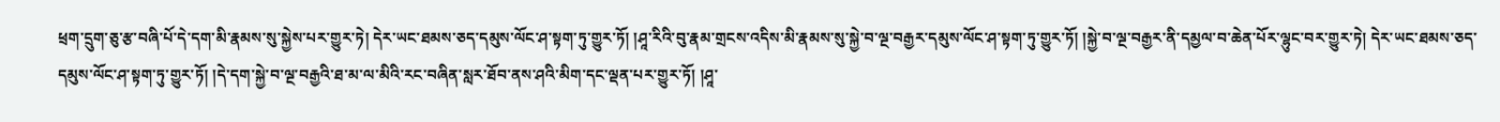ཕྲག་དྲུག་ཅུ་རྩ་བཞི་པོ་དེ་དག་མི་རྣམས་སུ་སྐྱེས་པར་གྱུར་ཏེ། དེར་ཡང་ཐམས་ཅད་དམུས་ལོང་ཤ་སྟག་ཏུ་གྱུར་ཏོ། །ཤཱ་རིའི་བུ་རྣམ་གྲངས་འདིས་མི་རྣམས་སུ་སྐྱེ་བ་ལྔ་བརྒྱར་དམུས་ལོང་ཤ་སྟག་ཏུ་གྱུར་ཏོ། །སྐྱེ་བ་ལྔ་བརྒྱར་ནི་དམྱལ་བ་ཆེན་པོར་ལྷུང་བར་གྱུར་ཏེ། དེར་ཡང་ཐམས་ཅད་དམུས་ལོང་ཤ་སྟག་ཏུ་གྱུར་ཏོ། །དེ་དག་སྐྱེ་བ་ལྔ་བརྒྱའི་ཐ་མ་ལ་མིའི་རང་བཞིན་སླར་ཐོབ་ནས་ཤའི་མིག་དང་ལྡན་པར་གྱུར་ཏོ། །ཤཱ་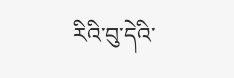རིའི་བུ་དེའི་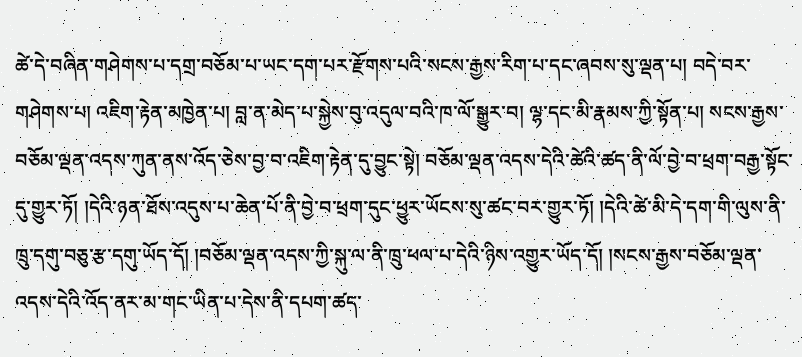ཚེ་དེ་བཞིན་གཤེགས་པ་དགྲ་བཅོམ་པ་ཡང་དག་པར་རྫོགས་པའི་སངས་རྒྱས་རིག་པ་དང་ཞབས་སུ་ལྡན་པ། བདེ་བར་གཤེགས་པ། འཇིག་རྟེན་མཁྱེན་པ། བླ་ན་མེད་པ་སྐྱེས་བུ་འདུལ་བའི་ཁ་ལོ་སྒྱུར་བ། ལྷ་དང་མི་རྣམས་ཀྱི་སྟོན་པ། སངས་རྒྱས་བཅོམ་ལྡན་འདས་ཀུན་ནས་འོད་ཅེས་བྱ་བ་འཇིག་རྟེན་དུ་བྱུང་སྟེ། བཅོམ་ལྡན་འདས་དེའི་ཚེའི་ཚད་ནི་ལོ་བྱེ་བ་ཕྲག་བརྒྱ་སྟོང་དུ་གྱུར་ཏོ། །དེའི་ཉན་ཐོས་འདུས་པ་ཆེན་པོ་ནི་བྱེ་བ་ཕྲག་དུང་ཕྱུར་ཡོངས་སུ་ཚང་བར་གྱུར་ཏོ། །དེའི་ཚེ་མི་དེ་དག་གི་ལུས་ནི་ཁྲུ་དགུ་བཅུ་རྩ་དགུ་ཡོད་དོ། །བཅོམ་ལྡན་འདས་ཀྱི་སྐུ་ལ་ནི་ཁྲུ་ཕལ་པ་དེའི་ཉིས་འགྱུར་ཡོད་དོ། །སངས་རྒྱས་བཅོམ་ལྡན་འདས་དེའི་འོད་ནར་མ་གང་ཡིན་པ་དེས་ནི་དཔག་ཚད་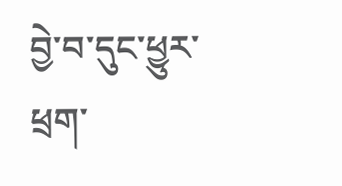བྱེ་བ་དུང་ཕྱུར་ཕྲག་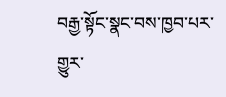བརྒྱ་སྟོང་སྣང་བས་ཁྱབ་པར་གྱུར་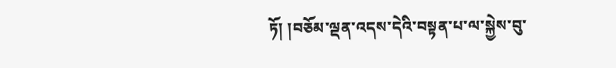ཏོ། །བཅོམ་ལྡན་འདས་དེའི་བསྟན་པ་ལ་སྐྱེས་བུ་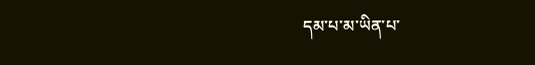དམ་པ་མ་ཡིན་པ་